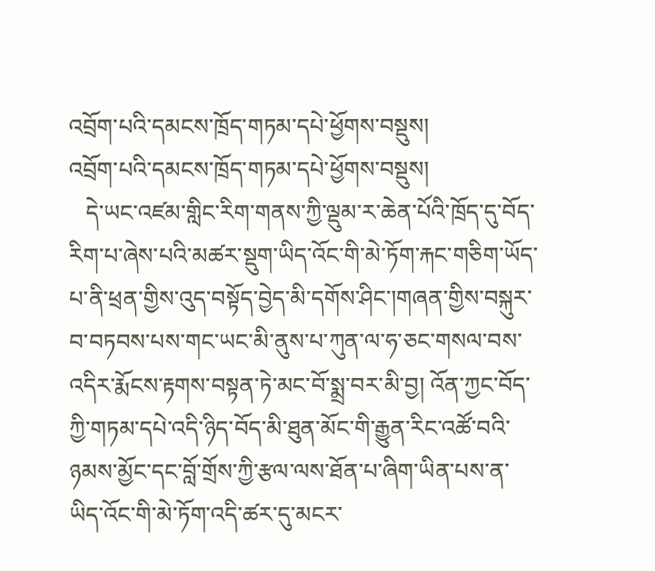འབྲོག་པའི་དམངས་ཁྲོད་གཏམ་དཔེ་ཕྱོགས་བསྡུས།
འབྲོག་པའི་དམངས་ཁྲོད་གཏམ་དཔེ་ཕྱོགས་བསྡུས།
   དེ་ཡང་འཛམ་གླིང་རིག་གནས་ཀྱི་ལྡུམ་ར་ཆེན་པོའི་ཁྲོད་དུ་བོད་རིག་པ་ཞེས་པའི་མཚར་སྡུག་ཡིད་འོང་གི་མེ་ཏོག་རྐང་གཅིག་ཡོད་པ་ནི་ཕྲན་གྱིས་འུད་བསྟོད་བྱེད་མི་དགོས་ཤིང་།གཞན་གྱིས་བསྐུར་བ་བཏབས་པས་གང་ཡང་མི་ནུས་པ་ཀུན་ལ་ཧ་ཅང་གསལ་བས་འདིར་རྨོངས་རྟགས་བསྟན་ཏེ་མང་བོ་སྨྲ་བར་མི་བྱ། འོན་ཀྱང་བོད་ཀྱི་གཏམ་དཔེ་འདི་ཉིད་བོད་མི་ཐུན་མོང་གི་རྒྱུན་རིང་འཚོ་བའི་ཉམས་མྱོང་དང་བློ་གྲོས་ཀྱི་རྩལ་ལས་ཐོན་པ་ཞིག་ཡིན་པས་ན་ཡིད་འོང་གི་མེ་ཏོག་འདི་ཚར་དུ་མངར་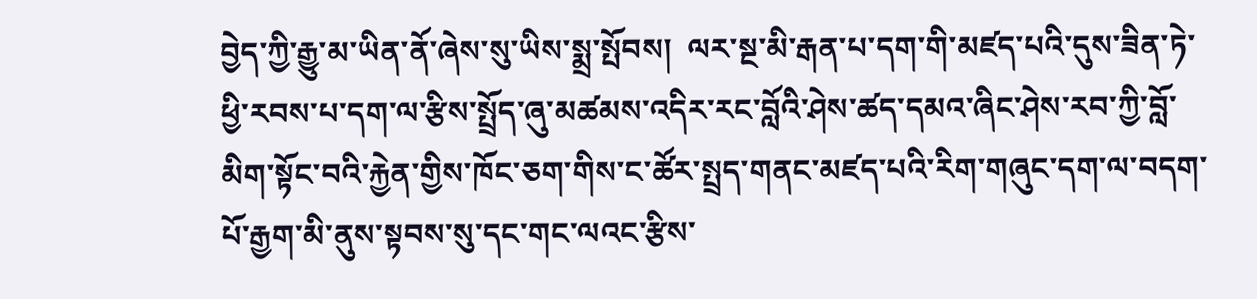བྱེད་ཀྱི་རྒྱུ་མ་ཡིན་ནོ་ཞེས་སུ་ཡིས་སྨྲ་སྤོབས།  ལར་སྔ་མི་རྒན་པ་དག་གི་མཛད་པའི་དུས་ཟིན་ཏེ་ཕྱི་རབས་པ་དག་ལ་རྩིས་སྤྲོད་ཞུ་མཚམས་འདིར་རང་བློའི་ཤེས་ཚད་དམའ་ཞིང་ཤེས་རབ་ཀྱི་བློ་མིག་སྟོང་བའི་རྐྱེན་གྱིས་ཁོང་ཅག་གིས་ང་ཚོར་སྤྲད་གནང་མཛད་པའི་རིག་གཞུང་དག་ལ་བདག་པོ་རྒྱག་མི་ནུས་སྟབས་སུ་དང་གང་ལའང་རྩིས་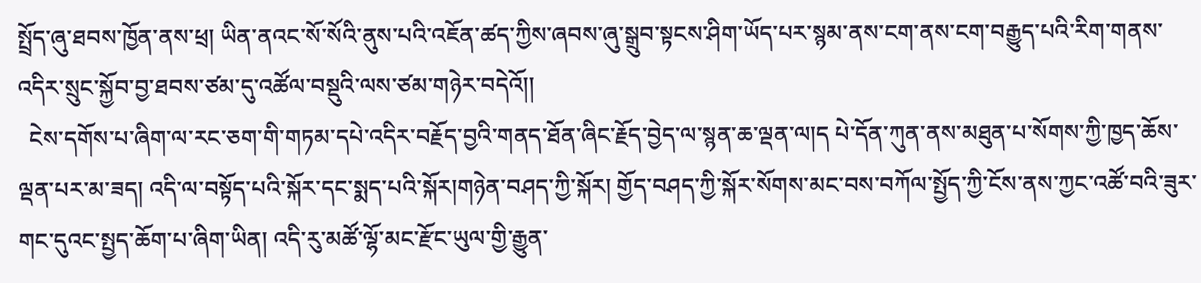སྤྲོད་ཞུ་ཐབས་ཁྱོན་ནས་ཕྲ། ཡིན་ནའང་སོ་སོའི་ནུས་པའི་འཇོན་ཚད་ཀྱིས་ཞབས་ཞུ་སྒྲུབ་སྟངས་ཤིག་ཡོད་པར་སྙམ་ནས་ངག་ནས་ངག་བརྒྱུད་པའི་རིག་གནས་འདིར་སྲུང་སྐྱོབ་བྱ་ཐབས་ཙམ་དུ་འཚོལ་བསྡུའི་ལས་ཙམ་གཉེར་བདེའོ།།
  ངེས་དགོས་པ་ཞིག་ལ་རང་ཅག་གི་གཏམ་དཔེ་འདིར་བརྗོད་བྱའི་གནད་ཐོན་ཞིང་རྗོད་བྱེད་ལ་སྙན་ཆ་ལྡན་ལ།ད པེ་དོན་ཀུན་ནས་མཐུན་པ་སོགས་ཀྱི་ཁྱད་ཆོས་ལྡན་པར་མ་ཟད། འདི་ལ་བསྟོད་པའི་སྐོར་དང་སྨད་པའི་སྐོར།གཉེན་བཤད་ཀྱི་སྐོར། གྱོད་བཤད་ཀྱི་སྐོར་སོགས་མང་བས་བཀོལ་སྤྱོད་ཀྱི་ངོས་ནས་ཀྱང་འཚོ་བའི་ཟུར་གང་དུའང་སྤྱད་ཆོག་པ་ཞིག་ཡིན། འདི་རུ་མཚོ་ལྷོ་མང་རྫོང་ཡུལ་གྱི་རྒྱུན་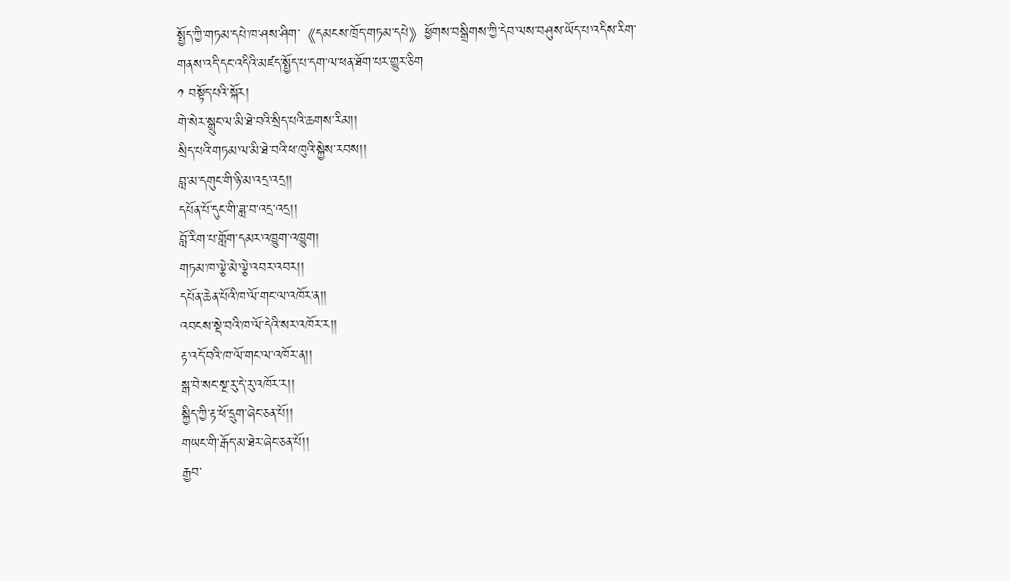སྤྱོད་ཀྱི་གཏམ་དཔེ་ཁ་ཤས་ཤིག་《དམངས་ཁྲོད་གཏམ་དཔེ》ཕྱོགས་བསྒྲིགས་ཀྱི་དེབ་ལས་བཤུས་ཡོད་པ་འདིས་རིག་གནས་འདི་དང་འདིའི་མཛད་སྤྱོད་པ་དག་ལ་ཕན་ཐོག་པར་གྱུར་ཅིག
༡ བསྟོད་པའི་སྐོར།
གེ་སེར་སྒྲུང་ལ་མི་ཐེ་བའི་སྲིད་པའི་ཆགས་རིམ།།
སྲིད་པའི་གཏམ་ལ་མི་ཐེ་བའི་ཕ་ཁུའི་སྐྱེས་རབས།།
བླ་མ་དགུང་གི་ཉི་མ་འདྲ་འདྲ།།
དཔོན་པོ་དུང་གི་ཟླ་བ་འདྲ་འདྲ།།
བློ་རིག་པ་གློག་དམར་འཁྱུག་འཁྱུག།
གཏམ་ཁ་ལྕེ་མེ་ལྕེ་འབར་འབར།།
དཔོན་ཆེན་པོའི་ཁ་ལོ་གང་ལ་འཁོར་ན།།
འབངས་སྡེ་བའི་ཁ་ལོ་དེའི་སར་འཁོར་ར།།
རྟ་འདོ་བའི་ཁ་ལོ་གང་ལ་འཁོར་ན།།
སྒ་བེ་སང་སྔ་རུ་དེ་རུ་འཁོར་ར།།
སྐྱིད་ཀྱི་རྟ་ཕོ་དྲུག་ཞེང་ཅན་པོ།།
གཡང་གི་རྒོད་མ་ཐེར་ཞེང་ཅན་པོ།།
རྒྱབ་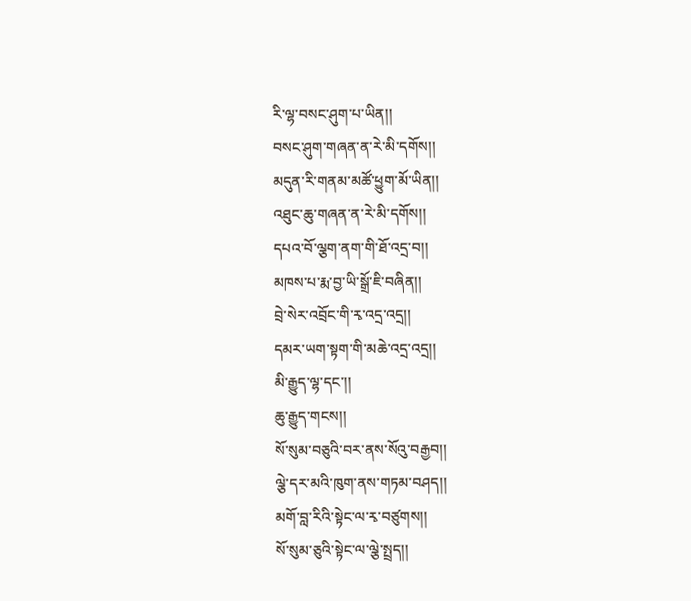རི་ལྷ་བསང་ཤུག་པ་ཡིན།།
བསང་ཤུག་གཞན་ན་རེ་མི་དགོས།།
མདུན་རི་གནམ་མཚོ་ཕྱུག་མོ་ཡིན།།
འཐུང་ཆུ་གཞན་ན་རེ་མི་དགོས།།
དཔའ་བོ་ལྕག་ནག་གི་ཐོ་འདྲ་བ།།
མཁས་པ་རྨ་བྱ་ཡི་སྒྲོ་ཇི་བཞིན།།
བྲེ་སེར་འབྲོང་གི་རྭ་འདྲ་འདྲ།།
དམར་ཡག་སྟག་གི་མཆེ་འདྲ་འདྲ།།
མི་རྒྱུད་ལྷ་དང་།།
ཆུ་རྒྱུད་གངས།།
སོ་སུམ་བཅུའི་བར་ནས་སོའུ་བརྒྱབ།།
ལྕེ་དར་མའི་ཁུག་ནས་གཏམ་བཤད།།
མགོ་བླ་རིའི་སྟེང་ལ་རྭ་བཙུགས།།
སོ་སུམ་ཅུའི་སྟེང་ལ་ལྕེ་སྤྲད།།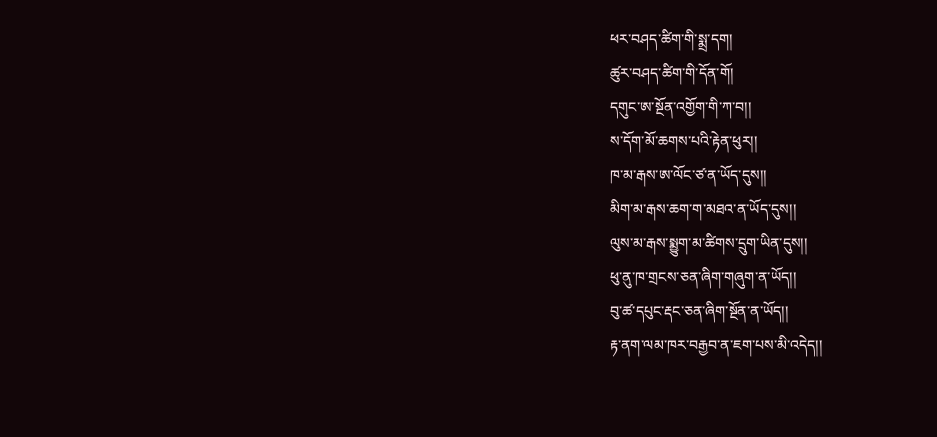ཕར་བཤད་ཚིག་གི་སྨྲ་དག།
ཚུར་བཤད་ཚིག་གི་དོན་གོ།
དགུང་ཨ་སྔོན་འགྱོག་གི་ཀ་བ།།
ས་དོག་མོ་ཆགས་པའི་རྟེན་ཕུར།།
ཁ་མ་རྒས་ཨ་ལོང་ཙ་ན་ཡོད་དུས།།
མིག་མ་རྒས་ཆག་ག་མཐའ་ན་ཡོད་དུས།།
ལུས་མ་རྒས་སྨྱུག་མ་ཚིགས་དྲུག་ཡིན་དུས།།
ཕུ་ནུ་ཁ་གྲངས་ཅན་ཞིག་གཞུག་ན་ཡོད།།
བུ་ཚ་དཔུང་རྡང་ཅན་ཞིག་སྔོན་ན་ཡོད།།
རྟ་ནག་ལམ་ཁར་བརྒྱབ་ན་ཇག་པས་མི་འདེད།།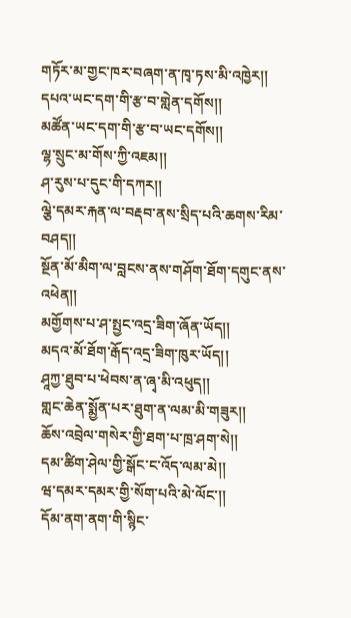གཏོར་མ་གྱང་ཁར་བཞག་ན་ཁྭ་ཏས་མི་འཁྱེར།།
དཔའ་ཡང་དག་གི་རྩ་བ་གླེན་དགོས།།
མཚོན་ཡང་དག་གི་རྩ་བ་ཡང་དགོས།།
ལྷ་སྲུང་མ་གོས་ཀྱི་འཇམ།།
ཤ་རུས་པ་དུང་གི་དཀར།།
ལྕེ་དམར་རྐན་ལ་བརྡབ་ནས་སྲིད་པའི་ཆགས་རིམ་བཤད།།
སྔོན་མོ་མིག་ལ་བླངས་ནས་གཤོག་ཐོག་དགུང་ནས་འཕེན།།
མགྱོགས་པ་ཤ་སྤྱང་འདྲ་ཟིག་ཞོན་ཡོད།།
མདའ་མོ་ཐོག་རྒོད་འདྲ་ཟིག་ཁུར་ཡོད།།
ཤཱཀྱ་ཐུབ་པ་ཕེབས་ན་ཞྭ་མི་འཕུད།།
གླང་ཆེན་སྨྱོན་པར་ཐུག་ན་ལམ་མི་གཟུར།།
ཆོས་འབྲེལ་གསེར་གྱི་ཐག་པ་ཁྲ་ཤག་སེ།།
དམ་ཚིག་ཤེལ་གྱི་སྒོང་ང་འོད་ལམ་མེ།།
ཝ་དམར་དམར་གྱི་སོག་པའི་མེ་ལོང་།།
དོམ་ནག་ནག་གི་སྙིང་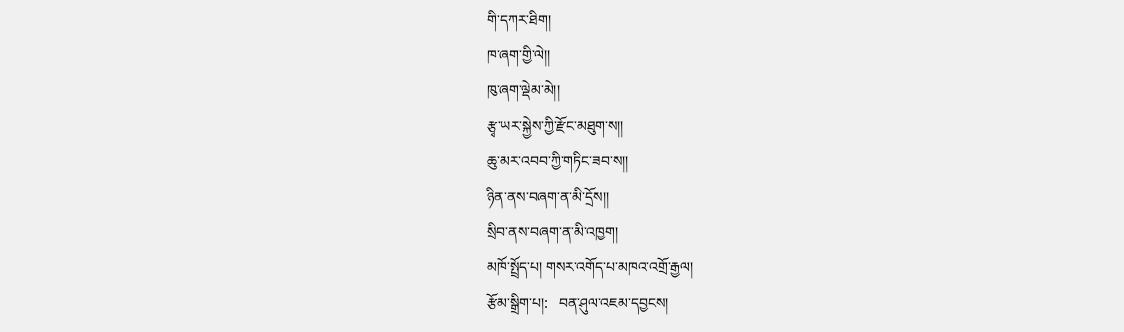གི་དཀར་ཐིག།
ཁ་ཞག་གྱི་ལེ།།
ཁུ་ཞག་ལྡེམ་མེ།།
རྩྭ་ཡར་སྐྱེས་ཀྱི་རྫོང་མཐུག་ས།།
ཆུ་མར་འབབ་ཀྱི་གཏིང་ཟབ་ས།།
ཉིན་ནས་བཞག་ན་མི་དྲོས།།
སྲིབ་ནས་བཞག་ན་མི་འཁྱག།
མཁོ་སྤྲོད་པ། གསར་འགོད་པ་མཁའ་འགྲོ་རྒྱལ།
རྩོམ་སྒྲིག་པ།:   བན་ཤུལ་འཇམ་དབྱངས།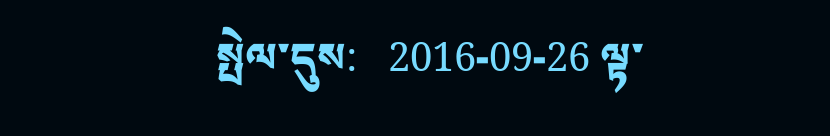སྤེལ་དུས:   2016-09-26 ལྟ་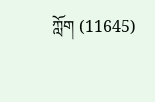ཀློག (11645)